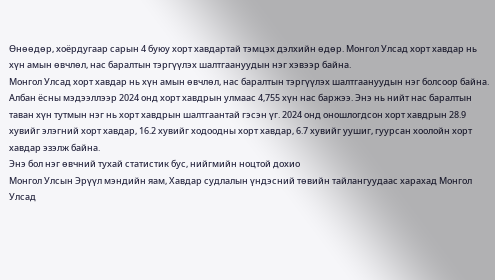Өнөөдөр, хоёрдугаар сарын 4 буюу хорт хавдартай тэмцэх дэлхийн өдөр. Монгол Улсад хорт хавдар нь хүн амын өвчлөл, нас баралтын тэргүүлэх шалтгаануудын нэг хэвээр байна.
Монгол Улсад хорт хавдар нь хүн амын өвчлөл, нас баралтын тэргүүлэх шалтгаануудын нэг болсоор байна. Албан ёсны мэдээллээр 2024 онд хорт хавдрын улмаас 4,755 хүн нас баржээ. Энэ нь нийт нас баралтын таван хүн тутмын нэг нь хорт хавдрын шалтгаантай гэсэн үг. 2024 онд оношлогдсон хорт хавдрын 28.9 хувийг элэгний хорт хавдар, 16.2 хувийг ходоодны хорт хавдар, 6.7 хувийг уушиг, гуурсан хоолойн хорт хавдар эзэлж байна.
Энэ бол нэг өвчний тухай статистик бус, нийгмийн ноцтой дохио
Монгол Улсын Эрүүл мэндийн яам, Хавдар судлалын үндэсний төвийн тайлангуудаас харахад Монгол Улсад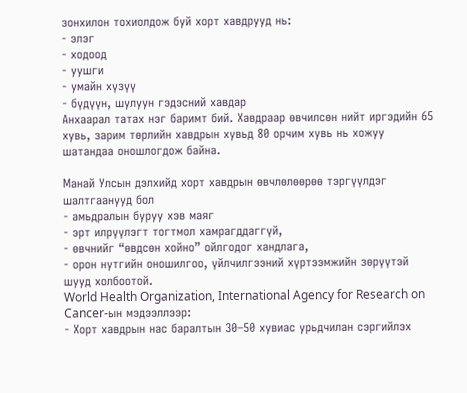зонхилон тохиолдож буй хорт хавдрууд нь:
- элэг
- ходоод
- уушги
- умайн хүзүү
- бүдүүн, шулуун гэдэсний хавдар
Анхаарал татах нэг баримт бий. Хавдраар өвчилсөн нийт иргэдийн 65 хувь, зарим төрлийн хавдрын хувьд 80 орчим хувь нь хожуу шатандаа оношлогдож байна.

Манай Улсын дэлхийд хорт хавдрын өвчлөлөөрөө тэргүүлдэг шалтгаанууд бол
- амьдралын буруу хэв маяг
- эрт илрүүлэгт тогтмол хамрагддаггүй,
- өвчнийг “өвдсөн хойно” ойлгодог хандлага,
- орон нутгийн оношилгоо, үйлчилгээний хүртээмжийн зөрүүтэй шууд холбоотой.
World Health Organization, International Agency for Research on Cancer-ын мэдээллээр:
- Хорт хавдрын нас баралтын 30–50 хувиас урьдчилан сэргийлэх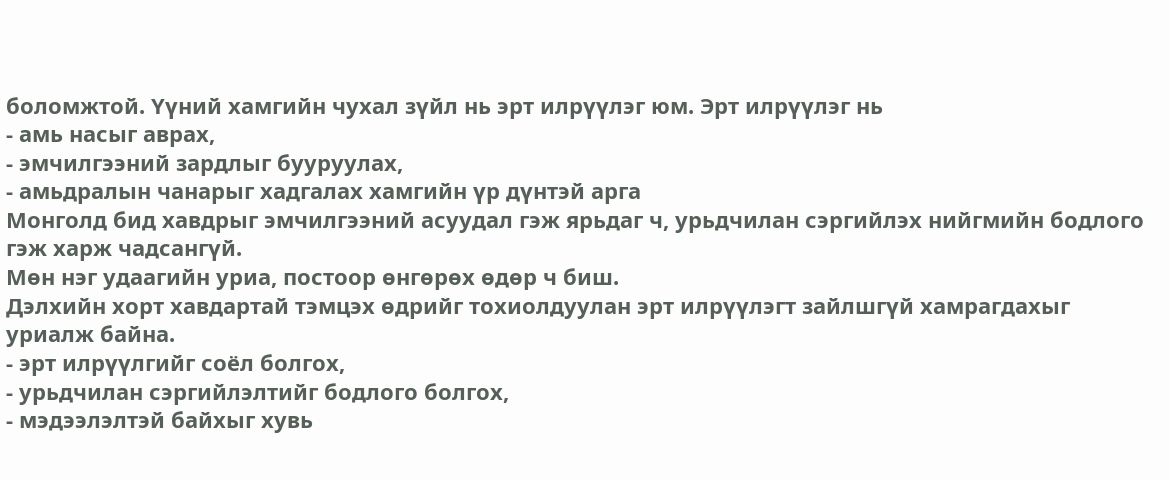боломжтой. Үүний хамгийн чухал зүйл нь эрт илрүүлэг юм. Эрт илрүүлэг нь
- амь насыг аврах,
- эмчилгээний зардлыг бууруулах,
- амьдралын чанарыг хадгалах хамгийн үр дүнтэй арга
Монголд бид хавдрыг эмчилгээний асуудал гэж ярьдаг ч, урьдчилан сэргийлэх нийгмийн бодлого гэж харж чадсангүй.
Мөн нэг удаагийн уриа, постоор өнгөрөх өдөр ч биш.
Дэлхийн хорт хавдартай тэмцэх өдрийг тохиолдуулан эрт илрүүлэгт зайлшгүй хамрагдахыг уриалж байна.
- эрт илрүүлгийг соёл болгох,
- урьдчилан сэргийлэлтийг бодлого болгох,
- мэдээлэлтэй байхыг хувь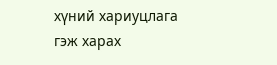хүний хариуцлага гэж харах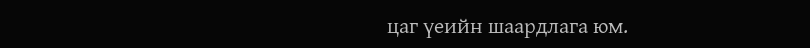цаг үеийн шаардлага юм.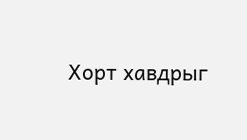Хорт хавдрыг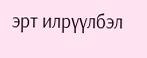эрт илрүүлбэл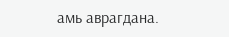амь аврагдана.